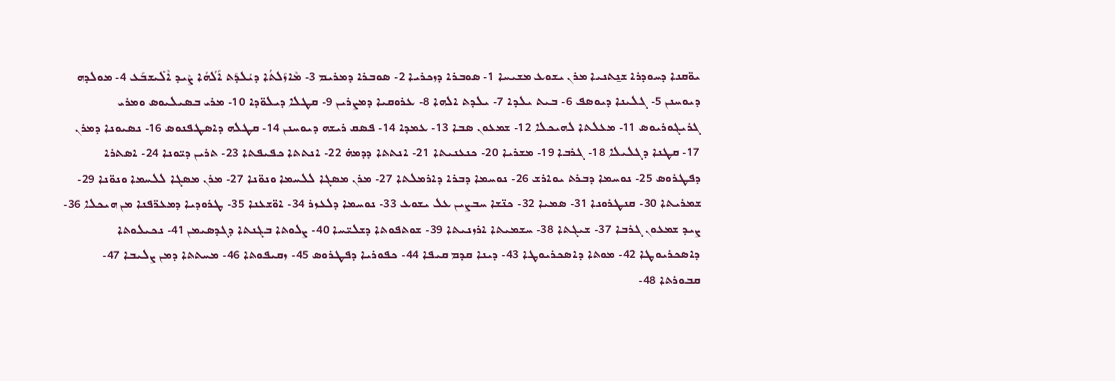ܝܘ̈ܩܢܐ ܕܚܘܕܪܐ ܫܢ̱ܬܢܝܐ ܡܪܢ ܝܫܘܥ ܡܫܝܚܐ 1- ܣܘܒܪܐ ܕܙܟܪܝܐ 2- ܣܘܒܪܐ ܕܡܪܝܡ 3- ܡܶܐܙܰܠܬܳܐ ܕܝܳܠܕܰܬ ܐܰܠܳܗܳܐ ܨܶܝܕ ܐܶܠܺܝܫܒܰܥ 4- ܡܘܠܕܗ ܕܝܘܚܢܢ 5- ܓܠܝܢܐ ܕܝܘܣܦ 6- ܒܝܬ ܝܠܕܐ 7- ܝܠܕܬ ܐܠܗܐ 8- ܥܪܘܩܝܐ ܕܡܨܪܝܢ 9- ܩܛܠܐ ܕܝܠܘ̈ܕܐ 10- ܡܪܝ ܒܣܝܠܝܘܣ ܘܡܪܝ ܓܪܝܓܘܪܝܘܣ 11- ܡܥܠܬܐ ܠܗܝܟܠܐ 12- ܫܡܥܘܢ ܣܒܐ 13- ܥܡܕܐ 14- ܦܣܩ ܪܝܫܗ ܕܝܘܚܢܢ 14- ܩܛܠܗ ܕܐܣܛܦܢܘܣ 16- ܢܣܝܘܢܐ ܕܡܪܢ 17- ܩܛܢܐ ܕܓܠܝܠܐ 18- ܓܪܒܐ 19- ܡܫܪܝܐ 20- ܟܢܥܢܝܬܐ 21- ܐܢܬܬܐ ܕܕܡܗ̇ 22- ܐܢܬܬܐ ܟܦܝܦܬܐ 23- ܬܪܝܢ ܕܝ̈ܘܢܐ 24- ܐܣܬܪܐ ܕܦܛܪܘܣ 25- ܢܘܚܡܐ ܕܒܪܬ ܝܘܐܪܫ 26- ܢܘܚܡܐ ܕܒܪܐ ܕܐܪܡܠܬܐ 27- ܡܪܢ ܡܣܓܐ ܠܠܚܡܐ ܘܢܘ̈ܢܐ 27- ܡܪܢ ܡܣܓܐ ܠܠܚܡܐ ܘܢܘ̈ܢܐ 29- ܫܡܪܝܬܐ 30- ܩܢܛܪܘܢܐ 31- ܣܡܝܐ 32- ܟܢ̈ܫܐ ܚܒܨܝܢ ܥܠ ܝܫܘܥ 33- ܢܘܚܡܐ ܕܠܥܙܪ 34- ܐܘ̈ܫܥܢܐ 35- ܛܪܘܕܝܐ ܕܡܥܪ̈ܦܢܐ ܡܢ ܗܝܟܠܐ 36- ܨܝܕ ܫܡܥܘܢ ܓܪܒܐ 37- ܫܝܓܬܐ 38- ܚܫܡܝܬܐ ܐܪܙܢܝܬܐ 39- ܫܘܬܦܘܬܐ ܕܫܠܝ̈ܚܐ 40- ܨܠܘܬܐ ܒܓܢܬܐ ܕܓܕܣܝܡܢ 41- ܢܟܝܠܘܬܐ ܕܐܣܟܪܝܘܛܐ 42- ܡܘܬܐ ܕܐܣܟܪܝܘܛܐ 43- ܕܝܢܐ ܩܕܡ ܩܝܦܐ 44- ܟܦܘܪܝܐ ܕܦܛܪܘܣ 45- ܙܩܝܦܘܬܐ 46- ܡܚܬܬܐ ܕܡܢ ܨܠܝܒܐ 47- ܩܒܘܪܬܐ 48-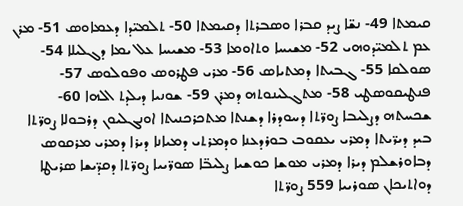ܩܝܡܬܐ 49- ܢܫ̈ܐ ܨܝܕ ܩܒܪܐ ܘܣܒܪܬܐ ܕܩܝܡܬܐ 50- ܬܠܡܝ̈ܕܐ ܕܥܡܐܘܣ 51- ܡܪܢ ܥܡ ܬܠܡܝ̈ܕܘܗܝ 52- ܡܫܝܚܐ ܘܬܐܘܡܐ 53- ܡܫܝܚܐ ܥܠ ܝܡܐ ܕܓܠܝܠܐ 54- ܣܘܠܩܐ 55- ܓܒܝܬܐ ܕܡܬܝܐܣ 56- ܡܪܝ ܦܛܪܘܣ ܘܦܘܠܘܣ 57- ܦܢܛܝܩܘܣܛܝ 58- ܡܬܓܠܝܢܘܬܗ ܕܡܪܢ 59- ܫܘܢܝܐ ܕܝܠܕܬ ܐܠܗܐ 60- ܫܟܚܬܗ ܕܨܠܝܒܐ ܨܘܪ̈ܬܐ ܕܚܘܕܪܐ ܕܫܢܬܐ ܡܬܟܪܟܢܝܬܐ ܐܘܢܓܠܝܘܢ ܕܪܒܘܠܐ ܨܘܪ̈ܬܐ ܒܝܕ ܕܝܪ̈ܝܬܐ ܕܡܪܝ ܝܥܩܘܒ ܒܘܪܕܥܢܐ ܘܕܡܪܬܝ ܕܡܝܐܢܐ ܕܝܪܐ ܕܡܪܝ ܡܪܩܘܣ ܕܒܐܘܪܫܠܡ ܕܝܪܐ ܕܡܪܝ ܡܘܫܐ ܟܘܫܝܐ ܨܠܝܒ̈ܐ ܣܘܪ̈ܝܝܐ ܨܘܪ̈ܬܐ ܕܩܕ̈ܝܫܐ ܣܪܝܛܐ ܕܘܐܬܝܟܐܢ ܣܘܪܝܝܐ 559 ܨܘܪ̈ܬܐ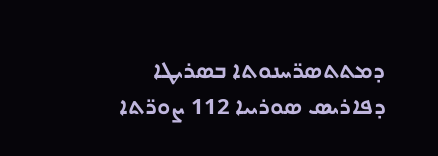ܕܡܬܬܣܪ̈ܚܢܘܬܐ ܒܣܪܝܛܐ ܕܦܐܪܝܣ ܣܘܪܝܝܐ 112 ܨܘܪ̈ܬܐ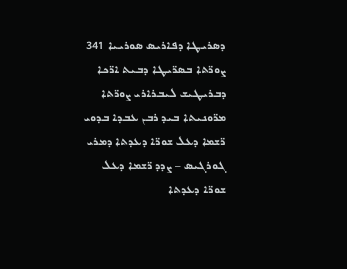ܕܣܪܝܛܐ ܕܦܐܪܝܣ ܣܘܪܝܝܐ 341 ܨܘܪ̈ܬܐ ܒܣܪ̈ܝܛܐ ܕܒܝܬ ܐܪ̈ܟܐ ܕܒܪܝܛܝܫ ܠܝܒܪܐܪܝ ܨܘܪ̈ܬܐ ܡܪ̈ܘܢܝܬܐ ܒܝܕ ܪܒܢ ܥܒܕܐ ܒܕܘܝ ܪ̈ܫܡܐ ܕܥܠ ܫܘܪ̈ܐ ܕܥܕܬܐ ܕܡܪܝ ܓܘܪܓܝܣ – ܨܕܕ ܪ̈ܫܡܐ ܕܥܠ ܫܘܪ̈ܐ ܕܥܕܬܐ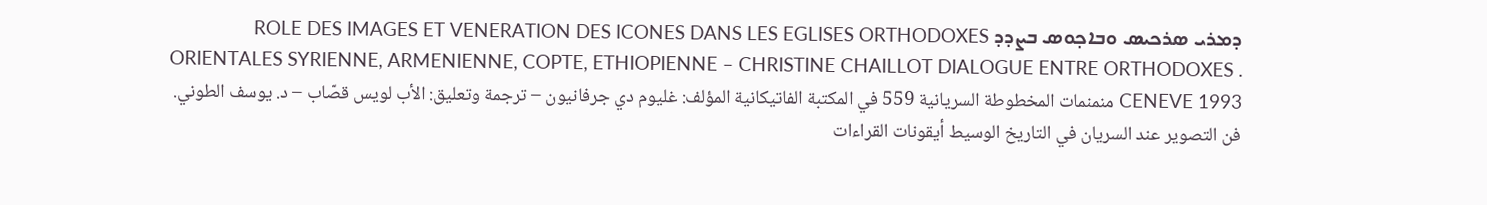ܕܡܪܝ ܣܪܟܝܣ ܘܒܐܟ̣ܘܣ ܒܨܕܕ ROLE DES IMAGES ET VENERATION DES ICONES DANS LES EGLISES ORTHODOXES ORIENTALES SYRIENNE, ARMENIENNE, COPTE, ETHIOPIENNE – CHRISTINE CHAILLOT DIALOGUE ENTRE ORTHODOXES . CENEVE 1993 منمنمات المخطوطة السريانية 559 في المكتبة الفاتيكانية المؤلف: غليوم دي جرفانيون – ترجمة وتعليق: الأب لويس قصّاب – د. يوسف الطوني. فن التصوير عند السريان في التاريخ الوسيط أيقونات القراءات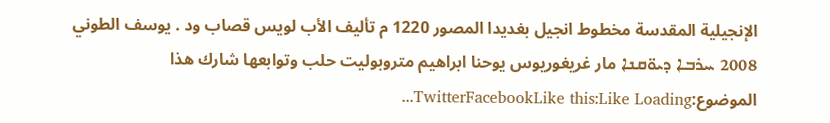الإنجيلية المقدسة مخطوط انجيل بغديدا المصور 1220 م تأليف الأب لويس قصاب ود . يوسف الطوني 2008 ܚܪܒܐ ܕܝܘ̈ܩܢܐ مار غريغوريوس يوحنا ابراهيم متروبوليت حلب وتوابعها شارك هذا الموضوع:TwitterFacebookLike this:Like Loading...